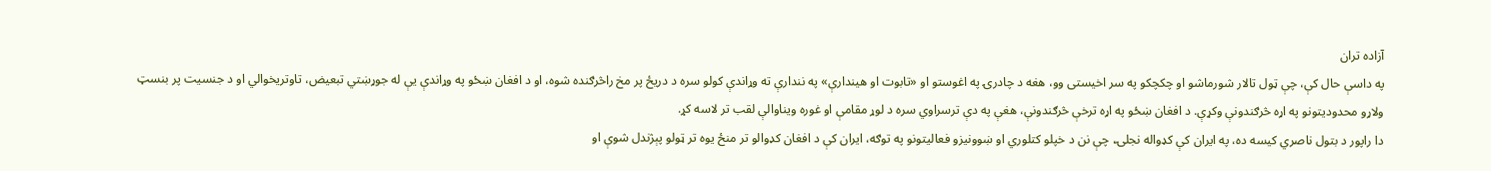آزاده تران
په داسې حال کې، چې ټول تالار شورماشو او چکچکو په سر اخیستی وو، هغه د چادرۍ په اغوستو او «تابوت او هیندارې» په نندارې ته وړاندې کولو سره د دریځ پر مخ راڅرګنده شوه، او د افغان ښځو په وړاندې یې له جوړښتي تبعیض، تاوتریخوالي او د جنسیت پر بنسټ ولاړو محدودیتونو په اړه څرګندونې وکړې. د افغان ښځو په اړه ترخې څرګندونې، هغې په دې ترسراوي سره د لوړ مقامې او غوره ویناوالې لقب تر لاسه کړ.
دا راپور د بتول ناصري کیسه ده، په ایران کې کډواله نجلۍ، چې نن د خپلو کتلوري او ښوونیزو فعالیتونو په توګه، ایران کې د افغان کډوالو تر منځ یوه تر ټولو پېژندل شوې او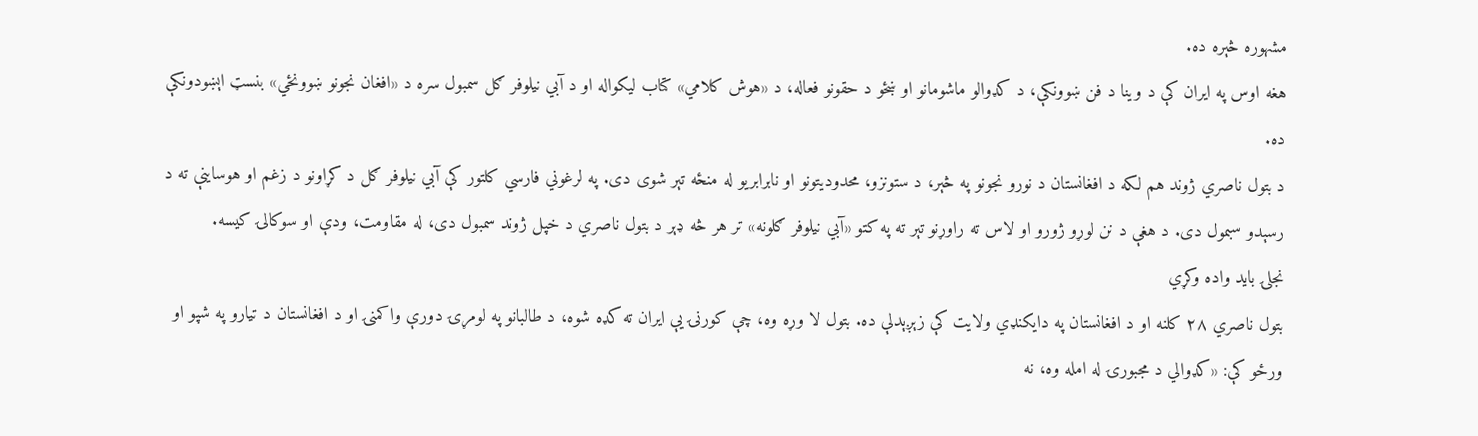مشهوره څېره ده.
هغه اوس په ایران کې د وینا د فن ښوونکې، د کډوالو ماشومانو او ښځو د حقونو فعاله، د «هوش کلامي» کتاب لیکواله او د آبي نیلوفر ګل سمبول سره د «افغان نجونو ښوونځي» بنسټ اېښودونکې ده.
د بتول ناصري ژوند هم لکه د افغانستان د نورو نجونو په څېر، د ستونزو، محدودیتونو او نابرابریو له منځه تېر شوی دی. په لرغوني فارسي کلتور کې آبي نیلوفر ګل د کړاونو د زغم او هوساینې ته د رسېدو سبمول دی. د هغې د نن لوړو ژورو او لاس ته راوړنو تېر ته په کتو «آبي نیلوفر ګلونه» تر هر څه ډېر د بتول ناصري د خپل ژوند سمبول دی، له مقاومت، ودې او سوکالۍ کیسه.
نجلۍ باید واده وکړي
بتول ناصري ۲۸ کلنه او د افغانستان په دایکنډي ولایت کې زېږېدلې ده. بتول لا وړه وه، چې کورنۍ یې ایران ته کډه شوه، د طالبانو په لومړۍ دورې واکمنۍ او د افغانستان د تیارو په شپو او ورځو کې: «کډوالي د مجبورۍ له امله وه، نه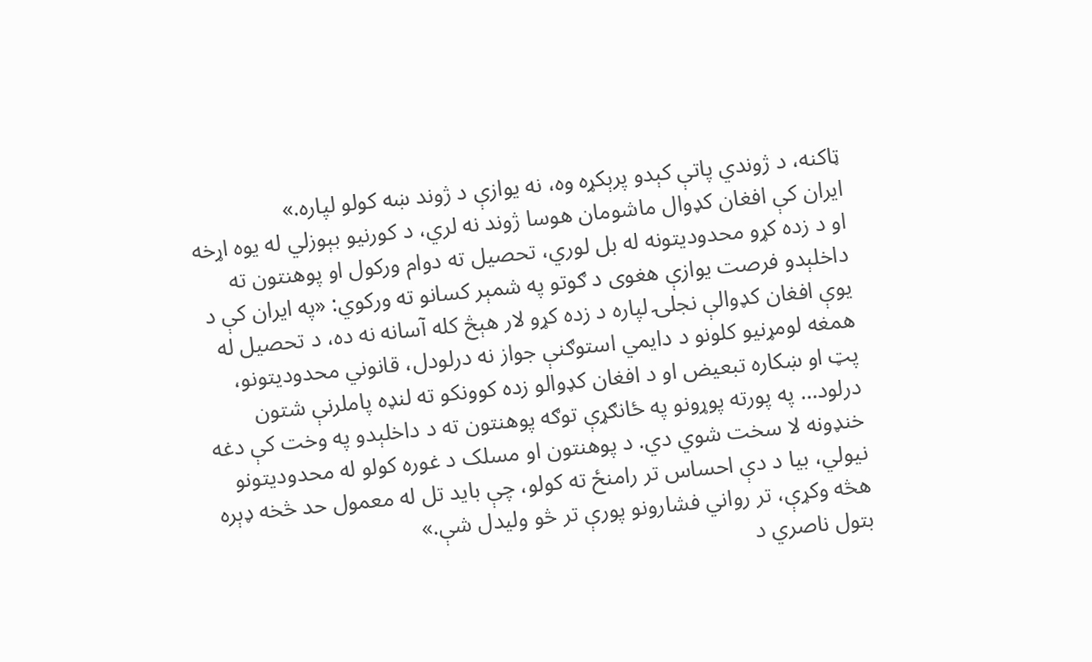ټاکنه، د ژوندي پاتې کېدو پرېکړه وه، نه یوازې د ژوند ښه کولو لپاره.»
ایران کې افغان کډوال ماشومان هوسا ژوند نه لري، د کورنیو بېوزلي له یوه اړخه او د زده کړو محدودیتونه له بل لوري، تحصیل ته دوام ورکول او پوهنتون ته داخلېدو فرصت یوازې هغوی د ګوتو په شمېر کسانو ته ورکوي: «په ایران کې د یوې افغان کډوالې نجلۍ لپاره د زده کړو لار هېڅ کله آسانه نه ده، د تحصیل له همغه لومړنیو کلونو د دایمي استوګنې جواز نه درلودل، قانوني محدودیتونو، پټ او ښکاره تبعیض او د افغان کډوالو زده کوونکو ته لنډه پاملرنې شتون درلود… په پورته پوړونو په ځانګړې توګه پوهنتون ته د داخلېدو په وخت کې دغه خنډونه لا سخت شوي دي. د پوهنتون او مسلک د غوره کولو له محدودیتونو نیولي، بیا د دې احساس تر رامنځ ته کولو، چې باید تل له معمول حد څخه ډېره هڅه وکړې، تر رواني فشارونو پورې تر څو ولیدل شې.»
بتول ناصري د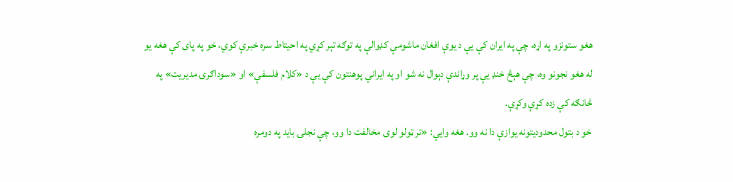هغو ستونزو په اړه، چې په ایران کې یې د یوې افغان ماشومې کډوالې په توګه تېر کړي په احیتاط سره خبرې کوي، خو په پای کې هغه یو له هغو نجونو وه، چې هېڅ خنډ یې پر وړاندې دېوال نه شو او په ایراني پوهنتون کې یې د «کلام فلسفې» او «سوداګرۍ مدیریت» په څانګه کې زده کړې وکړې.
خو د بتول محدودیتونه یوازې دا نه وو. هغه وايي: «تر ټولو لوی مخالفت دا وو، چې نجلۍ باید په دومره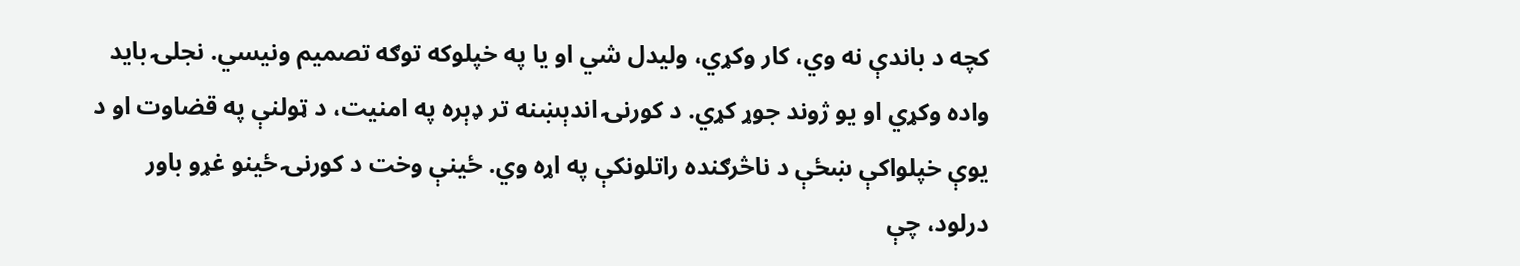کچه د باندې نه وي، کار وکړي، ولیدل شي او یا په خپلوکه توګه تصمیم ونیسي. نجلۍ باید واده وکړي او یو ژوند جوړ کړي. د کورنۍ اندېښنه تر ډېره په امنیت، د ټولنې په قضاوت او د یوې خپلواکې ښځې د ناڅرګنده راتلونکې په اړه وي. ځینې وخت د کورنۍ ځينو غړو باور درلود، چې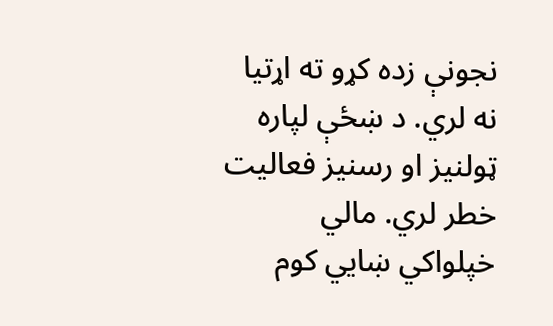نجونې زده کړو ته اړتیا نه لري. د ښځې لپاره ټولنیز او رسنیز فعالیت خطر لري. مالي خپلواکي ښايي کوم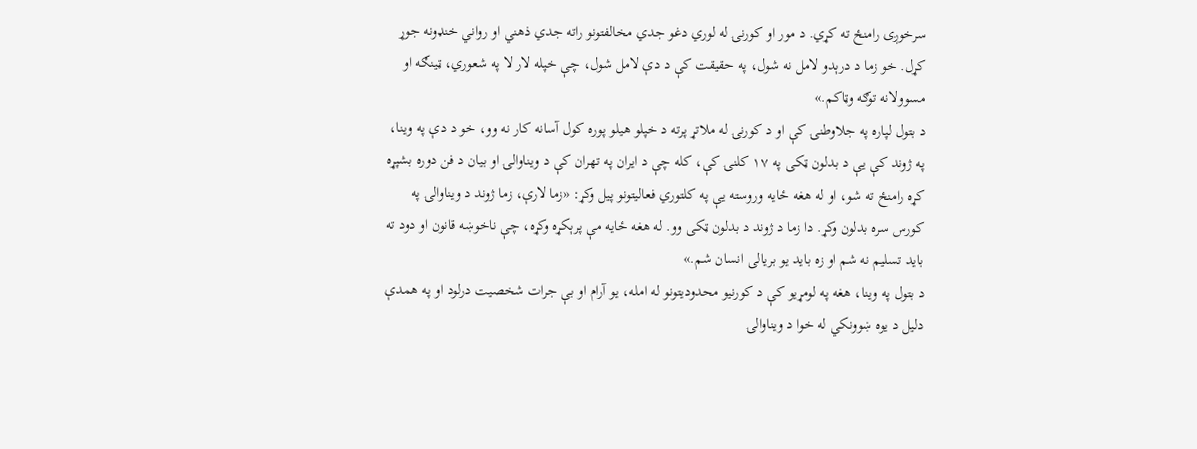سرخوږی رامنځ ته کړي. د مور او کورنۍ له لوري دغو جدي مخالفتونو راته جدي ذهني او رواني خنډونه جوړ کړل. خو زما د درېدو لامل نه شول، په حقیقت کې د دې لامل شول، چې خپله لار لا په شعوري، ټینګه او مسوولانه توګه وټاکم.»
د بتول لپاره په جلاوطنۍ کې او د کورنۍ له ملاتړ پرته د خپلو هیلو پوره کول آسانه کار نه وو، خو د دې په وینا، په ژوند کې یې د بدلون ټکی په ۱۷ کلنۍ کې، کله چې د ایران په تهران کې د ویناوالۍ او بیان د فن دوره بشپړه کړه رامنځ ته شو، او له هغه ځایه وروسته یې په کلتوري فعالیتونو پیل وکړ: «زما لارې، زما ژوند د ویناوالۍ په کورس سره بدلون وکړ. دا زما د ژوند د بدلون ټکی وو. له هغه ځایه مې پرېکړه وکړه، چې ناخوښه قانون او دود ته باید تسلیم نه شم او زه باید یو بریالی انسان شم.»
د بتول په وینا، هغه په لومړیو کې د کورنیو محدودیتونو له امله، یو آرام او بې جرات شخصیت درلود او په همدې دلیل د یوه ښوونکي له خوا د ویناوالۍ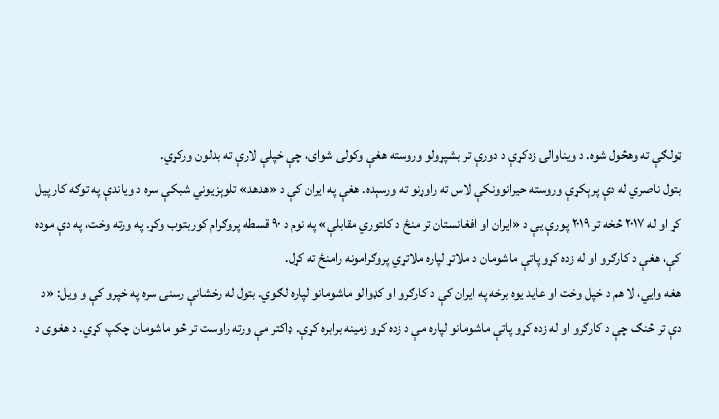ټولګې ته وهڅول شوه. د ویناوالۍ زدکړې د دورې تر بشپړولو وروسته هغې وکولی شوای، چې خپلې لارې ته بدلون ورکړي.
بتول ناصري له دې پرېکړې وروسته حیرانوونکې لاس ته راوړنو ته ورسېده. هغې په ایران کې د «هدهد» تلوېزیوني شبکې سره د ویاندې په توګه کار پیل کړ او له ۲۰۱۷ څخه تر ۲۰۱۹ پورې یې د «ایران او افغانستان تر منځ د کلتوري مقابلې» په نوم د ۹۰ قسطه پروګرام کوربتوب وکړ. په ورته وخت، په دې موده کې، هغې د کارګرو او له زده کړو پاتې ماشومان د ملاتړ لپاره ملاتړي پروګرامونه رامنځ ته کړل.
هغه وايي، لا هم د خپل وخت او عاید یوه برخه په ایران کې د کارګرو او کډوالو ماشومانو لپاره لګوي. بتول له رخشانې رسنۍ سره په خپرو کې و ویل: «د دې تر څنګ چې د کارګرو او له زده کړو پاتې ماشومانو لپاره مې د زده کړو زمینه برابره کړې. ډاکتر مې ورته راوست تر څو ماشومان چکپ کړي. د هغوی د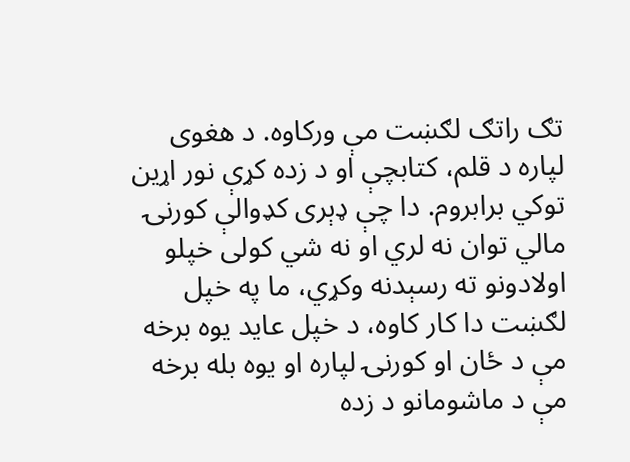تګ راتګ لګښت مې ورکاوه. د هغوی لپاره د قلم، کتابچې او د زده کړې نور اړین توکي برابروم. دا چې ډېری کډوالې کورنۍ مالي توان نه لري او نه شي کولی خپلو اولادونو ته رسېدنه وکړي، ما په خپل لګښت دا کار کاوه، د خپل عاید یوه برخه مې د ځان او کورنۍ لپاره او یوه بله برخه مې د ماشومانو د زده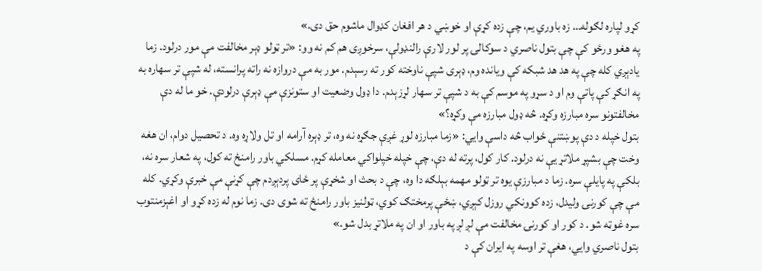کړو لپاره لګوله… زه باوري یم، چې زده کړې او خوښي د هر افغان کډوال ماشوم حق دی.»
په هغو ورځو کې چې بتول ناصري د سوکالۍ پر لور لارې رالنډولې، سرخوږی هم کم نه وو: «تر ټولو ډېر مخالفت مې مور درلود. زما یادېږي کله چې په هد هد شبکه کې ویانده وم، ډېری شپې ناوخته کور ته رسېدم. مور به مې دروازه نه راته پرانسته، له شپې تر سهاره به په انګړ کې پاتې وم او د سړو په موسم کې به د شپې تر سهار لړزېدم. دا ډول وضعیت او ستونزې مې ډېرې درلودې. خو ما له دې مخالفتونو سره مبارزه وکړه. څه ډول مبارزه مې وکړه؟»
بتول خپله د دې پوښتنې ځواب څه داسې وايي: «زما مبارزه لوړ غږې جګړه نه وه، تر ډېره آرامه او تل ولاړه وه. د تحصیل دوام، ان هغه وخت چې بشپړ ملاتړ یې نه درلود. کار کول، پرته له دې، چې خپله خپلواکي معامله کړم. مسلکي باور رامنځ ته کول، په شعار سره نه، بلکې په پایلې سره. زما د مبارزې یوه تر ټولو مهمه بېلګه دا وه، چې د بحث او شخړې پر ځای پردېږدم چې کړنې مې خبرې وکړي. کله مې چې کورنۍ ولیدل، زده کوونکي روزل کېږي، ښځې پرمختګ کوي، ټولنیز باور رامنځ ته شوی دی. زما نوم له زده کړو او اغېزمنتوب سره غوټه شو. د کور او کورنۍ مخالفت مې لږ لږ په باور او ان په ملاتړ بدل شو.»
بتول ناصري وايي، هغې تر اوسه په ایران کې د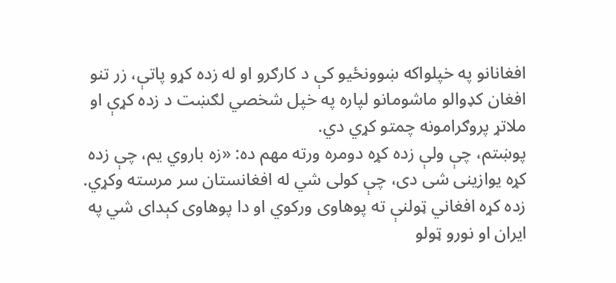افغانانو په خپلواکه ښوونځیو کې د کارګرو او له زده کړو پاتې، زر تنو افغان کډوالو ماشومانو لپاره په خپل شخصي لګښت د زده کړې او ملاتړ پروګرامونه چمتو کړي دي.
پوښتم، چې ولې زده کړه دومره ورته مهم ده: «زه باروي یم، چې زده کړه یوازینی شی دی، چې کولی شي له افغانستان سر مرسته وکړي. زده کړه افغاني ټولنې ته پوهاوی ورکوي او دا پوهاوی کېدای شي په ایران او نورو ټولو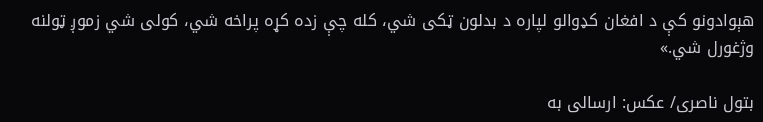هېوادونو کې د افغان کډوالو لپاره د بدلون ټکی شي، کله چې زده کړه پراخه شي، کولی شي زموږ ټولنه وژغورل شي.»

بتول ناصری/ عکس: ارسالی به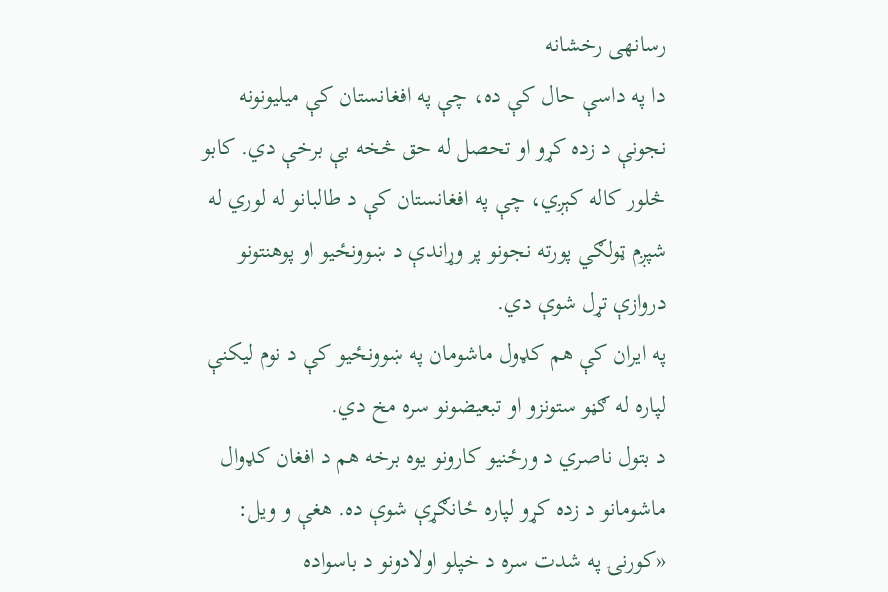رسانهی رخشانه
دا په داسې حال کې ده، چې په افغانستان کې میلیونونه نجونې د زده کړو او تحصل له حق څخه بې برخې دي. کابو څلور کاله کېږي، چې په افغانستان کې د طالبانو له لوري له شپږم ټولګي پورته نجونو پر وړاندې د ښوونځیو او پوهنتونو دروازې تړل شوې دي.
په ایران کې هم کډول ماشومان په ښوونځیو کې د نوم لیکنې لپاره له ګڼو ستونزو او تبعیضونو سره مخ دي.
د بتول ناصري د ورځنیو کارونو یوه برخه هم د افغان کډوال ماشومانو د زده کړو لپاره ځانګړې شوې ده. هغې و ویل: «کورنۍ په شدت سره د خپلو اولادونو د باسواده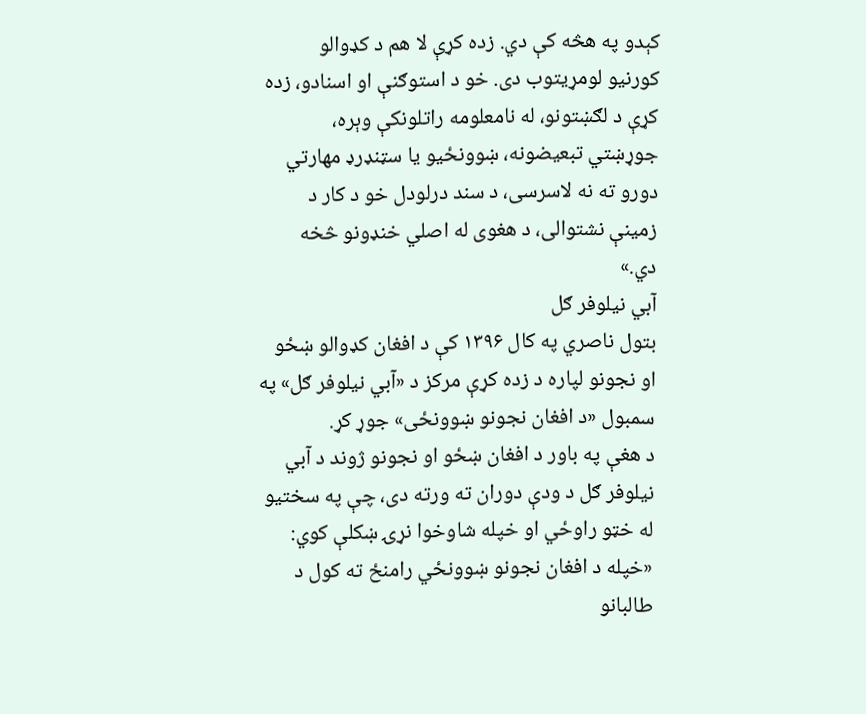کېدو په هڅه کې دي. زده کړې لا هم د کډوالو کورنیو لومړیتوب دی. خو د استوګنې او اسنادو، زده کړې د لګښتونو، له نامعلومه راتلونکې وېره، جوړښتي تبعیضونه، ښوونځیو یا سټنډرډ مهارتي دورو ته نه لاسرسی، د سند درلودل خو د کار د زمینې نشتوالی، د هغوی له اصلي خنډونو څخه دي.»
آبي نیلوفر ګل
بتول ناصري په کال ۱۳۹۶ کې د افغان کډوالو ښځو او نجونو لپاره د زده کړې مرکز د «آبي نیلوفر ګل» په سمبول «د افغان نجونو ښوونځی» جوړ کړ.
د هغې په باور د افغان ښځو او نجونو ژوند د آبي نیلوفر ګل د ودې دوران ته ورته دی، چې په سختیو له خټو راوځي او خپله شاوخوا نړۍ ښکلې کوي: «خپله د افغان نجونو ښوونځي رامنځ ته کول د طالبانو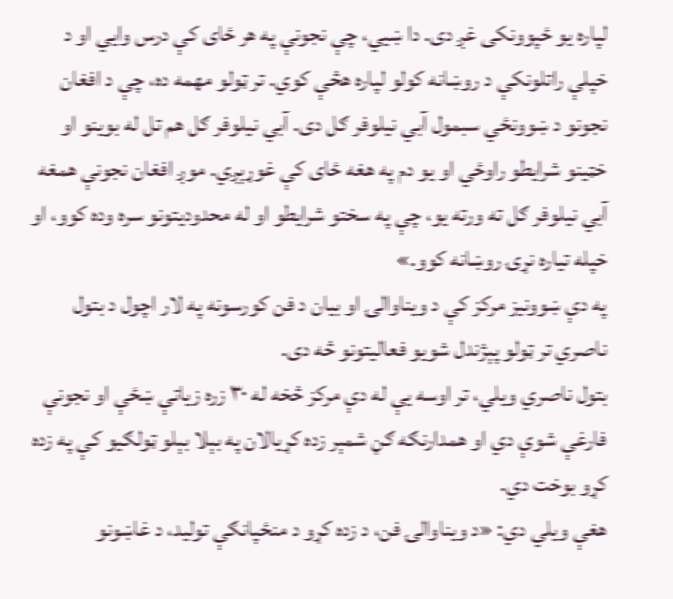لپاره یو ځپوونکی غږ دی. دا ښيي، چې نجونې په هر ځای کې درس وايي او د خپلې راتلونکې د روښانه کولو لپاره هڅې کوي. تر ټولو مهمه ده، چې د افغان نجونو د ښوونځي سبمول آبي نیلوفر ګل دی. آبي نیلوفر ګل هم تل له بوینو او خټینو شرایطو راوځي او یو دم په هغه ځای کې غوړېږي. موږ افغان نجونې همغه آبي نیلوفر ګل ته ورته یو، چې په سختو شرایطو او له محدودیتونو سره وده کوو، او خپله تیاره نړۍ روښانه کوو.»
په دې ښوونیز مرکز کې د ویناوالۍ او بیان د فن کورسونه په لار اچول د بتول ناصري تر ټولو پېژندل شویو فعالیتونو څه دی.
بتول ناصري ویلي، تر اوسه یې له دې مرکز څخه له ۳۰ زره زیاتې ښځې او نجونې فارغې شوې دي او همدارنګه ګڼ شمېر زده کړیالان په بېلا بېلو ټولګیو کې په زده کړو بوخت دي.
هغې ویلي دي: «د ویناوالۍ فن، د زده کړو د منځپانګې تولید، د غاښونو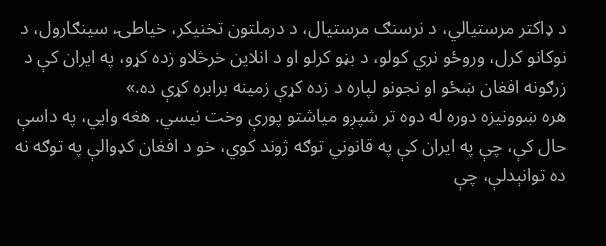د ډاکتر مرستیالي، د نرسنګ مرستیال، د درملتون تخنیکر، خیاطۍ، سینګارول، د نوکانو کرل، وروځو نري کولو، د بڼو کرلو او د انلاین خرڅلاو زده کړو، په ایران کې د زرګونه افغان ښځو او نجونو لپاره د زده کړې زمینه برابره کړې ده.»
هره ښوونیزه دوره له دوه تر شپږو میاشتو پورې وخت نیسي. هغه وايي، په داسې حال کې، چې په ایران کې په قانوني توګه ژوند کوي، خو د افغان کډوالې په توګه نه ده توانېدلې، چې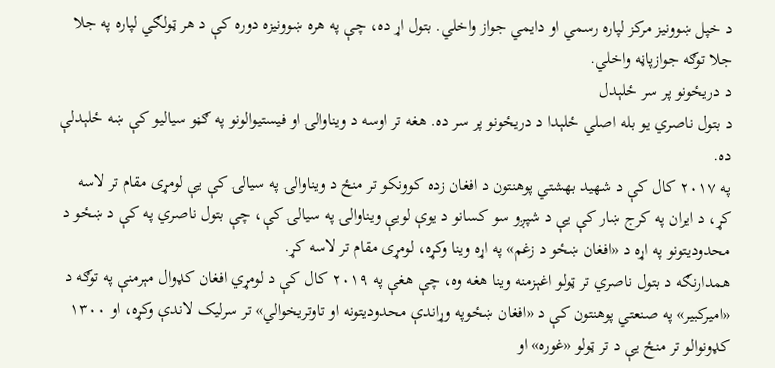د خپل ښوونیز مرکز لپاره رسمي او دایمي جواز واخلي. بتول اړ ده، چې په هره ښوونیزه دوره کې د هر ټولګي لپاره په جلا جلا توګه جوازپاڼه واخلي.
د دریځونو پر سر ځلېدل
د بتول ناصري یو بله اصلي ځلېدا د دریځونو پر سر ده. هغه تر اوسه د ویناوالۍ او فیستیوالونو په ګڼو سیالیو کې ښه ځلېدلې ده.
په ۲۰۱۷ کال کې د شهید بهشتي پوهنتون د افغان زده کوونکو تر منځ د ویناوالۍ په سیالۍ کې یې لومړی مقام تر لاسه کړ، د ایران په کرج ښار کې یې د شپږو سو کسانو د یوې لویې ویناوالۍ په سیالۍ کې، چې بتول ناصري په کې د ښځو د محدودیتونو په اړه د «افغان ښځو د زغم» په اړه وینا وکړه، لومړی مقام تر لاسه کړ.
همدارنګه د بتول ناصري تر ټولو اغېزمنه وینا هغه وه، چې هغې په ۲۰۱۹ کال کې د لومړي افغان کډوال مېرمنې په توګه د «امیرکبیر» په صنعتي پوهنتون کې د «افغان ښځوپه وړاندې محدودیتونه او تاوتریخوالي» تر سرلیک لاندې وکړه، او ۱۳۰۰ کډونوالو تر منځ یې د تر ټولو «غوره» او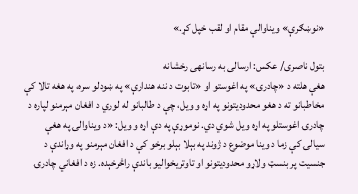«نوښګرې» ویناوالې مقام او لقب خپل کړ.»

بتول ناصری/ عکس: ارسالی به رسانهی رخشانه
هغې هلته د «چادرۍ» په اغوستو او «تابوت د ننه هندارې» په ښودلو سره، په هغه تالا کې مخاطبانو ته د هغو محدودیتونو په اړه و ویل، چې د طالبانو له لوري د افغان مېرمنو لپاره د چادرۍ اغوستلو په اړه ویل شوي دي. نوموړې په دې اړه و ویل: «د ویناوالۍ په هغې سیالۍ کې زما د وینا موضوع د ژوند په بېلا بېلو برخو کې د افغان مېرمنو په وړاندې د جنسیت پر بنسټ ولاړو محدودیتونو او تاوتریخوالیو باندې راڅرخېده. زه د افغاني چادرۍ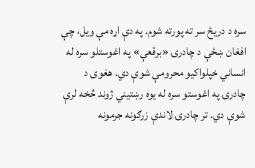سره د دریځ سر ته پورته شوم. په دې اړه مې ویل، چې افغان ښځې د چادرۍ «برقعې» په اغوستلو سره له انساني خپلواکیو محرومې شوې دي. هغوی د چادرۍ په اغوستو سره له یوه رښتیني ژوند څخه لرې شوې دي. تر چادرۍ لاندې زرګونه جرمونه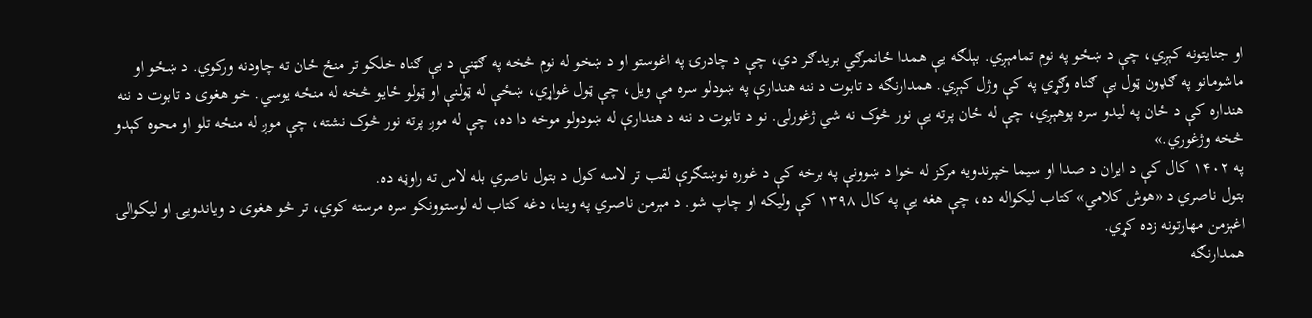او جنایتونه کېږي، چې د ښځو په نوم تمامېږي. بېلګه یې همدا ځانمرګي بریدګر دي، چې د چادرۍ په اغوستو او د ښخو له نوم څخه په ګټنې د بې ګناه خلکو تر منځ ځان ته چاودنه ورکوي. د ښځو او ماشومانو په ګډون ټول بې ګناه وګړي په کې وژل کېږي. همدارنګه د تابوت د ننه هندارې په ښودلو سره مې ویل، چې ټول غواړي، ښځې له ټولنې او ټولو ځایو څخه له منځه یوسي. خو هغوی د تابوت د ننه هنداره کې د ځان په لیدو سره پوهېږي، چې له ځان پرته یې نور څوک نه شي ژغورلی. نو د تابوت د ننه د هندارې له ښودولو موخه دا ده، چې له موږ پرته نور څوک نشته، چې موږ له منځه تلو او محوه کېدو څخه وژغوري.»
په ۱۴۰۲ کال کې د ایران د صدا او سیما خپرندویه مرکز له خوا د ښوونې په برخه کې د غوره نوښتګرې لقب تر لاسه کول د بتول ناصري بله لاس ته راوڼه ده.
بتول ناصري د «هوش کلامي» کتاب لیکواله ده، چې هغه یې په کال ۱۳۹۸ کې ولیکه او چاپ شو. د مېرمن ناصري په وینا، دغه کتاب له لوستوونکو سره مرسته کوي، تر څو هغوی د ویاندویۍ او لیکوالۍ اغېزمن مهارتونه زده کړي.
همدارنګه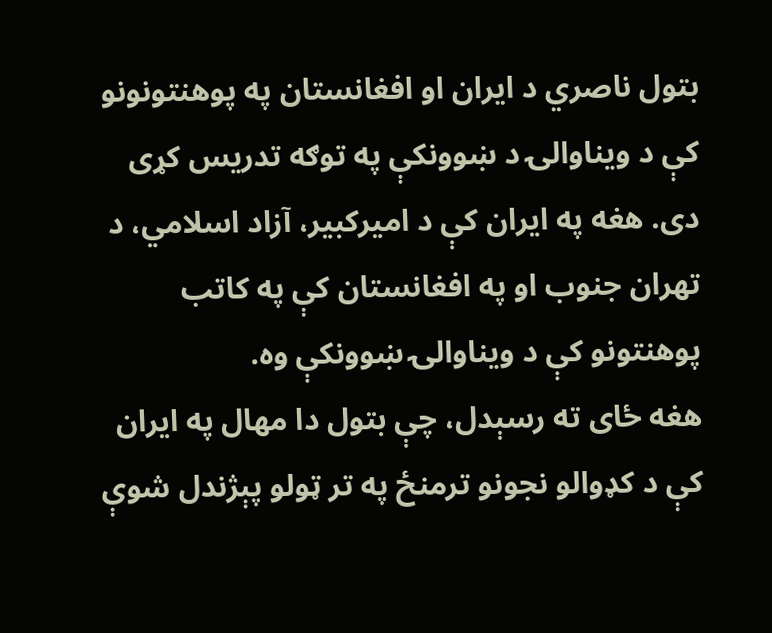بتول ناصري د ایران او افغانستان په پوهنتونونو کې د ویناوالۍ د ښوونکې په توګه تدریس کړی دی. هغه په ایران کې د امیرکبیر، آزاد اسلامي، د تهران جنوب او په افغانستان کې په کاتب پوهنتونو کې د ویناوالۍ ښوونکې وه.
هغه ځای ته رسېدل، چې بتول دا مهال په ایران کې د کډوالو نجونو ترمنځ په تر ټولو پېژندل شوې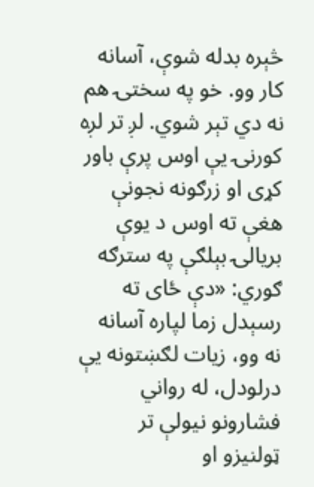څېره بدله شوې، آسانه کار وو. خو په سختۍ هم نه دي تېر شوي. لږ تر لږه کورنۍ یې اوس پرې باور کړی او زرګونه نجونې هغې ته اوس د یوې بریالۍ بېلګې په سترګه ګوري: «دې ځای ته رسېدل زما لپاره آسانه نه وو، زیات لګښتونه یې درلودل، له رواني فشارونو نیولې تر ټولنیزو او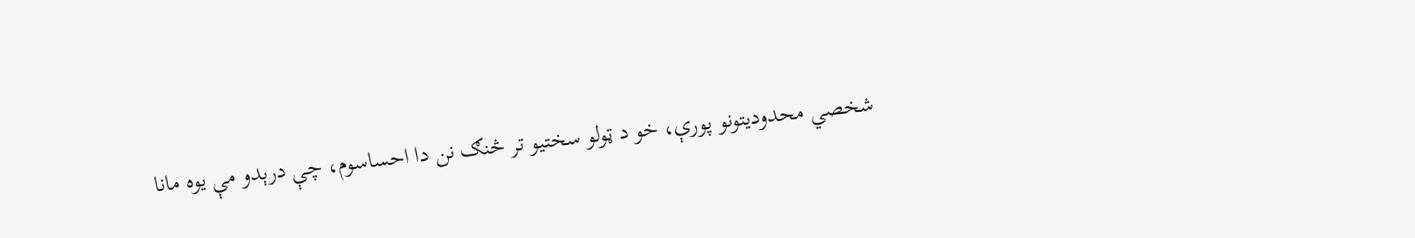شخصي محدودیتونو پورې، خو د ټولو سختیو تر څنګ نن دا احساسوم، چې درېدو مې یوه مانا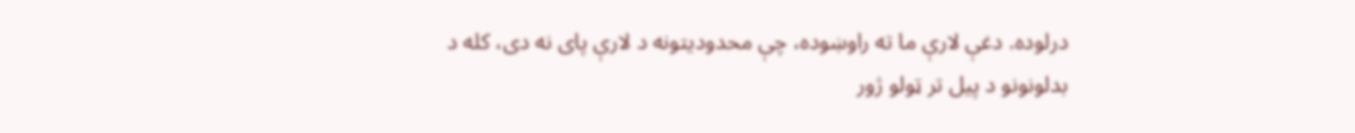درلوده. دغې لارې ما ته راوښوده، چې محدودیتونه د لارې پای نه دی، کله د بدلونونو د پیل تر ټولو ژور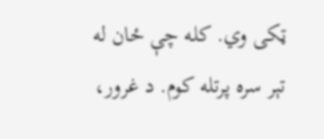ټکی وي. کله چې ځان له تېر سره پرتله کوم. د غرور،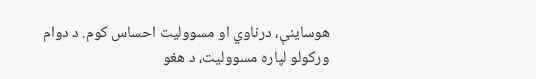هوساینې، درناوي او مسوولیت احساس کوم. د دوام ورکولو لپاره مسوولیت، د هغو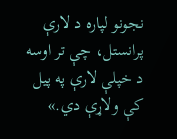نجونو لپاره د لارې پرانستل، چې تر اوسه د خپلې لارې په پیل کې ولاړې دي.»